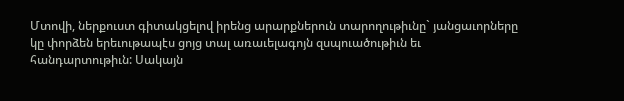Մտովի, ներքուստ գիտակցելով իրենց արարքներուն տարողութիւնը` յանցաւորները կը փորձեն երեւութապէս ցոյց տալ առաւելագոյն զսպուածութիւն եւ հանդարտութիւն: Սակայն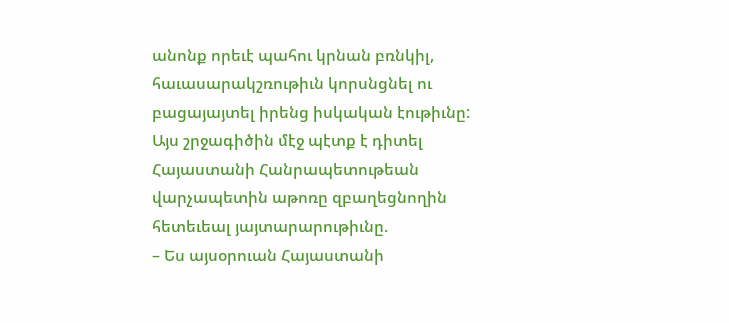անոնք որեւէ պահու կրնան բռնկիլ, հաւասարակշռութիւն կորսնցնել ու բացայայտել իրենց իսկական էութիւնը: Այս շրջագիծին մէջ պէտք է դիտել Հայաստանի Հանրապետութեան վարչապետին աթոռը զբաղեցնողին հետեւեալ յայտարարութիւնը.
– Ես այսօրուան Հայաստանի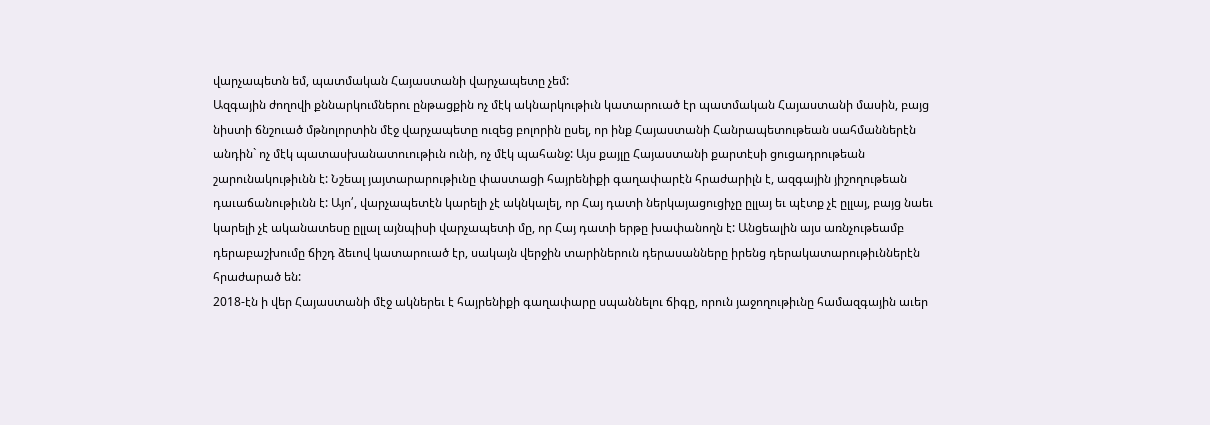վարչապետն եմ, պատմական Հայաստանի վարչապետը չեմ:
Ազգային ժողովի քննարկումներու ընթացքին ոչ մէկ ակնարկութիւն կատարուած էր պատմական Հայաստանի մասին, բայց նիստի ճնշուած մթնոլորտին մէջ վարչապետը ուզեց բոլորին ըսել, որ ինք Հայաստանի Հանրապետութեան սահմաններէն անդին` ոչ մէկ պատասխանատուութիւն ունի, ոչ մէկ պահանջ: Այս քայլը Հայաստանի քարտէսի ցուցադրութեան շարունակութիւնն է: Նշեալ յայտարարութիւնը փաստացի հայրենիքի գաղափարէն հրաժարիլն է, ազգային յիշողութեան դաւաճանութիւնն է: Այո՛, վարչապետէն կարելի չէ ակնկալել, որ Հայ դատի ներկայացուցիչը ըլլայ եւ պէտք չէ ըլլայ, բայց նաեւ կարելի չէ ականատեսը ըլլալ այնպիսի վարչապետի մը, որ Հայ դատի երթը խափանողն է: Անցեալին այս առնչութեամբ դերաբաշխումը ճիշդ ձեւով կատարուած էր, սակայն վերջին տարիներուն դերասանները իրենց դերակատարութիւններէն հրաժարած են:
2018-էն ի վեր Հայաստանի մէջ ակներեւ է հայրենիքի գաղափարը սպաննելու ճիգը, որուն յաջողութիւնը համազգային աւեր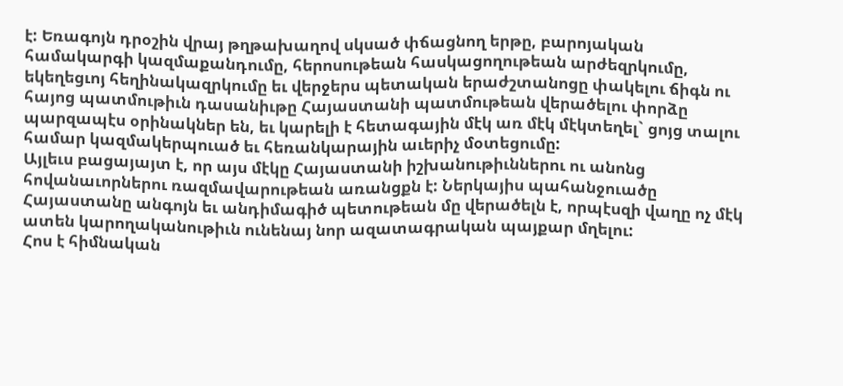է: Եռագոյն դրօշին վրայ թղթախաղով սկսած փճացնող երթը, բարոյական համակարգի կազմաքանդումը, հերոսութեան հասկացողութեան արժեզրկումը, եկեղեցւոյ հեղինակազրկումը եւ վերջերս պետական երաժշտանոցը փակելու ճիգն ու հայոց պատմութիւն դասանիւթը Հայաստանի պատմութեան վերածելու փորձը պարզապէս օրինակներ են, եւ կարելի է հետագային մէկ առ մէկ մէկտեղել` ցոյց տալու համար կազմակերպուած եւ հեռանկարային աւերիչ մօտեցումը:
Այլեւս բացայայտ է, որ այս մէկը Հայաստանի իշխանութիւններու ու անոնց հովանաւորներու ռազմավարութեան առանցքն է: Ներկայիս պահանջուածը Հայաստանը անգոյն եւ անդիմագիծ պետութեան մը վերածելն է, որպէսզի վաղը ոչ մէկ ատեն կարողականութիւն ունենայ նոր ազատագրական պայքար մղելու:
Հոս է հիմնական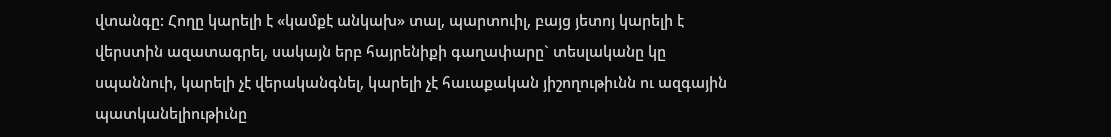վտանգը: Հողը կարելի է «կամքէ անկախ» տալ, պարտուիլ, բայց յետոյ կարելի է վերստին ազատագրել, սակայն երբ հայրենիքի գաղափարը` տեսլականը կը սպաննուի, կարելի չէ վերականգնել, կարելի չէ հաւաքական յիշողութիւնն ու ազգային պատկանելիութիւնը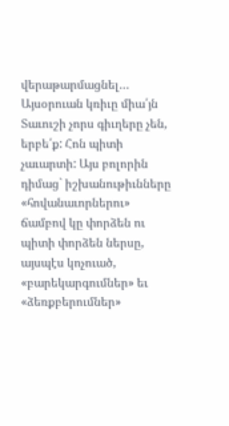վերաթարմացնել…
Այսօրուան կռիւը միա՛յն Տաւուշի չորս գիւղերը չեն, երբե՛ք: Հոն պիտի չաւարտի: Այս բոլորին դիմաց` իշխանութիւնները «հովանաւորներու» ճամբով կը փորձեն ու պիտի փորձեն ներսը, այսպէս կոչուած, «բարեկարգումներ» եւ «ձեռքբերումներ»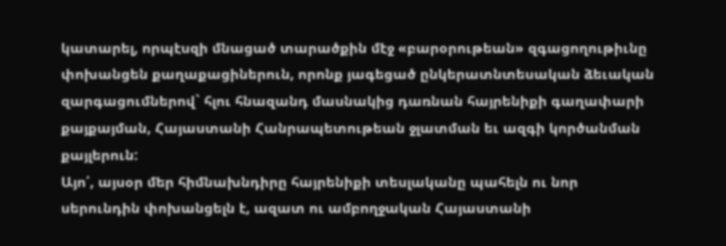կատարել, որպէսզի մնացած տարածքին մէջ «բարօրութեան» զգացողութիւնը փոխանցեն քաղաքացիներուն, որոնք յագեցած ընկերատնտեսական ձեւական զարգացումներով` հլու հնազանդ մասնակից դառնան հայրենիքի գաղափարի քայքայման, Հայաստանի Հանրապետութեան ջլատման եւ ազգի կործանման քայլերուն:
Այո՛, այսօր մեր հիմնախնդիրը հայրենիքի տեսլականը պահելն ու նոր սերունդին փոխանցելն է, ազատ ու ամբողջական Հայաստանի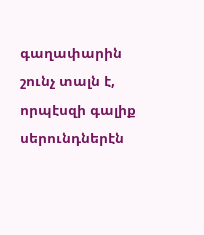գաղափարին շունչ տալն է, որպէսզի գալիք սերունդներէն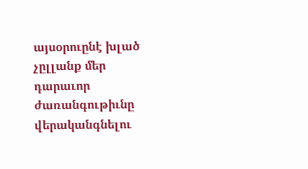այսօրուընէ խլած չըլլանք մեր դարաւոր ժառանգութիւնը վերականգնելու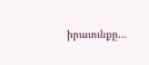իրաւունքը…